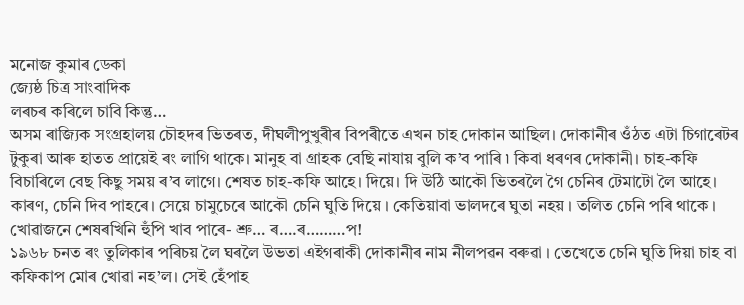মনোজ কুমাৰ ডেকা
জ্যেষ্ঠ চিত্র সাংবাদিক
লৰচৰ কৰিলে চাবি কিন্তু…
অসম ৰাজ্যিক সংগ্ৰহালয় চৌহদৰ ভিতৰত, দীঘলীপুখুৰীৰ বিপৰীতে এখন চাহ দোকান আছিল। দোকানীৰ ওঁঠত এটা চিগাৰেটৰ টুকুৰা আৰু হাতত প্ৰায়েই ৰং লাগি থাকে। মানুহ বা গ্রাহক বেছি নাযায় বুলি ক’ব পাৰি ৷ কিবা ধৰণৰ দোকানী। চাহ-কফি বিচাৰিলে বেছ কিছু সময় ৰ’ব লাগে। শেষত চাহ-কফি আহে। দিয়ে। দি উঠি আকৌ ভিতৰলৈ গৈ চেনিৰ টেমাটো লৈ আহে। কাৰণ, চেনি দিব পাহৰে। সেয়ে চামুচেৰে আকৌ চেনি ঘুতি দিয়ে । কেতিয়াবা ভালদৰে ঘুতা নহয় । তলিত চেনি পৰি থাকে । খোৱাজনে শেষৰখিনি হুঁপি খাব পাৰে- শ্ৰু… ৰ….ৰ………প!
১৯৬৮ চনত ৰং তুলিকাৰ পৰিচয় লৈ ঘৰলৈ উভতা এইগৰাকী দোকানীৰ নাম নীলপৱন বৰুৱা । তেখেতে চেনি ঘুতি দিয়া চাহ বা কফিকাপ মোৰ খোৱা নহ’ল। সেই হেঁপাহ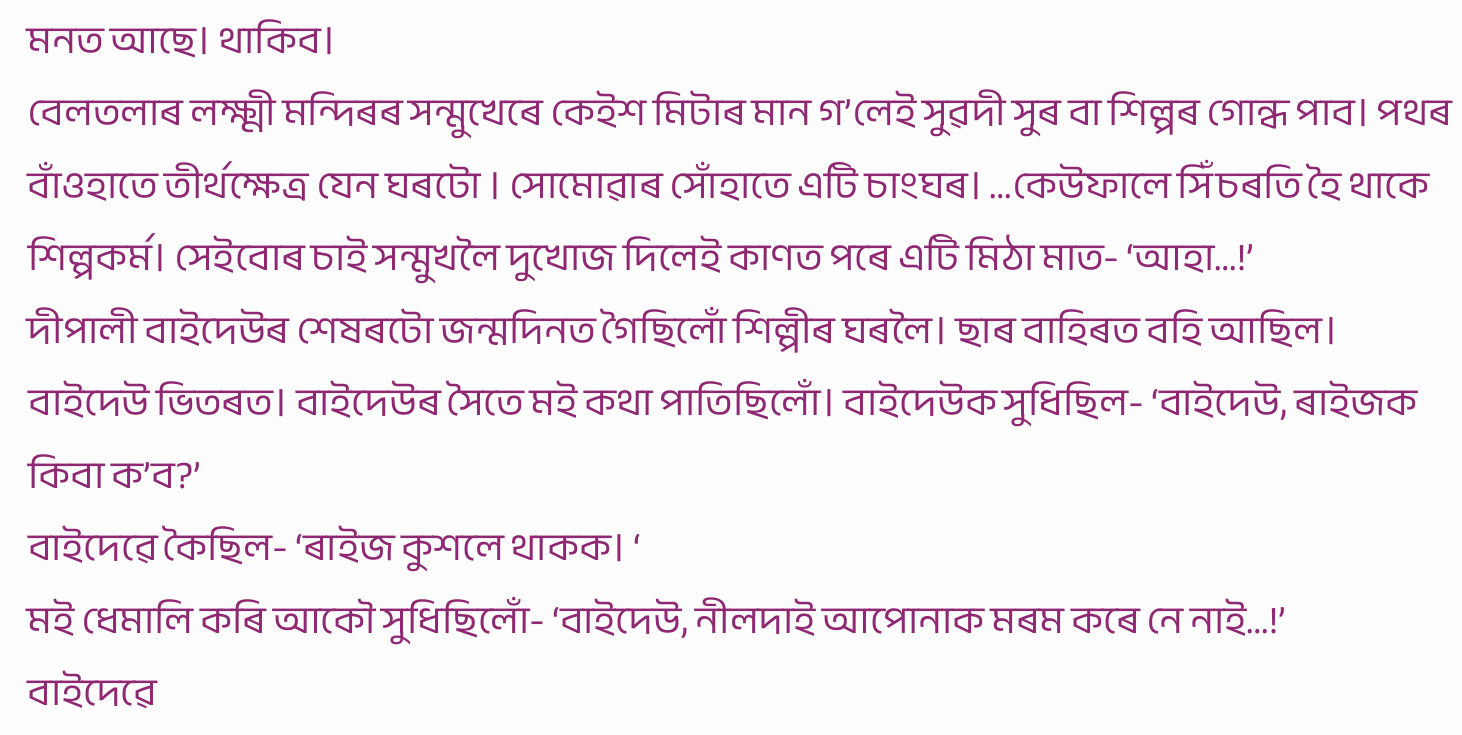মনত আছে। থাকিব।
বেলতলাৰ লক্ষ্মী মন্দিৰৰ সন্মুখেৰে কেইশ মিটাৰ মান গ’লেই সুৱদী সুৰ বা শিল্পৰ গোন্ধ পাব। পথৰ বাঁওহাতে তীর্থক্ষেত্র যেন ঘৰটো । সোমোৱাৰ সোঁহাতে এটি চাংঘৰ। …কেউফালে সিঁচৰতি হৈ থাকে শিল্পকর্ম। সেইবোৰ চাই সন্মুখলৈ দুখোজ দিলেই কাণত পৰে এটি মিঠা মাত- ‘আহা…!’
দীপালী বাইদেউৰ শেষৰটো জন্মদিনত গৈছিলোঁ শিল্পীৰ ঘৰলৈ। ছাৰ বাহিৰত বহি আছিল। বাইদেউ ভিতৰত। বাইদেউৰ সৈতে মই কথা পাতিছিলোঁ। বাইদেউক সুধিছিল- ‘বাইদেউ, ৰাইজক কিবা ক’ব?’
বাইদেৱে কৈছিল- ‘ৰাইজ কুশলে থাকক। ‘
মই ধেমালি কৰি আকৌ সুধিছিলোঁ- ‘বাইদেউ, নীলদাই আপোনাক মৰম কৰে নে নাই…!’
বাইদেৱে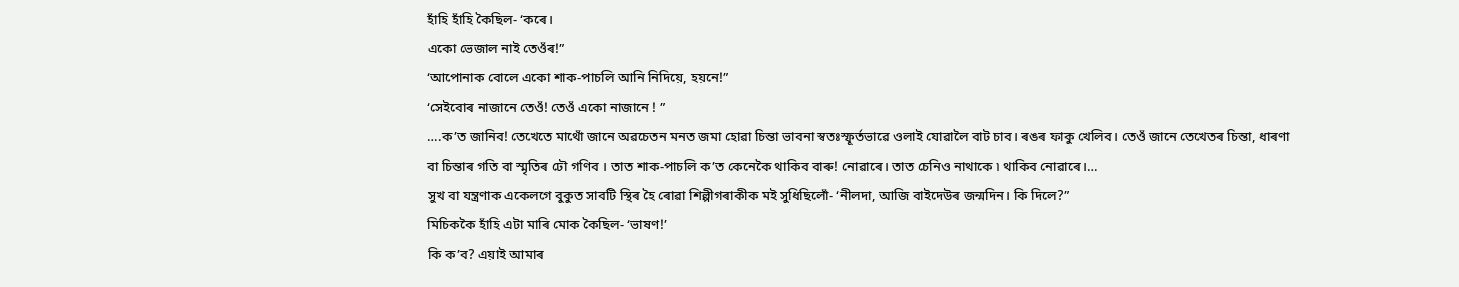হাঁহি হাঁহি কৈছিল- ‘কৰে।
একো ভেজাল নাই তেওঁৰ!”
‘আপোনাক বোলে একো শাক-পাচলি আনি নিদিয়ে, হয়নে!”
‘সেইবোৰ নাজানে তেওঁ! তেওঁ একো নাজানে ! ”
….ক’ত জানিব! তেখেতে মাথোঁ জানে অৱচেতন মনত জমা হোৱা চিন্তা ভাবনা স্বতঃস্ফূর্তভাৱে ওলাই যোৱালৈ বাট চাব। ৰঙৰ ফাকু খেলিব। তেওঁ জানে তেখেতৰ চিন্তা, ধাৰণা বা চিন্তাৰ গতি বা স্মৃতিৰ ঢৌ গণিব । তাত শাক-পাচলি ক’ত কেনেকৈ থাকিব বাৰু! নোৱাৰে। তাত চেনিও নাথাকে ৷ থাকিব নোৱাৰে।…
সুখ বা যন্ত্রণাক একেলগে বুকুত সাবটি স্থিৰ হৈ ৰোৱা শিল্পীগৰাকীক মই সুধিছিলোঁ- ‘নীলদা, আজি বাইদেউৰ জন্মদিন। কি দিলে?”
মিচিককৈ হাঁহি এটা মাৰি মোক কৈছিল- ‘ভাষণ!’
কি ক’ব? এয়াই আমাৰ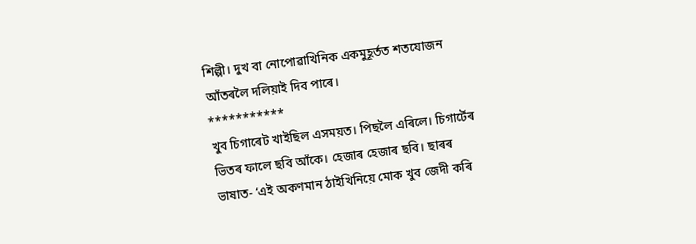শিল্পী। দুখ বা নোপোৱাখিনিক একমুহূৰ্তত শতযোজন আঁতৰলৈ দলিয়াই দিব পাৰে।
***********
খুব চিগাৰেট খাইছিল এসময়ত। পিছলৈ এৰিলে। চিগাৰ্টেৰ ভিতৰ ফালে ছবি আঁকে। হেজাৰ হেজাৰ ছবি। ছাৰৰ ভাষাত- ‘এই অকণমান ঠাইখিনিয়ে মোক খুব জেদী কৰি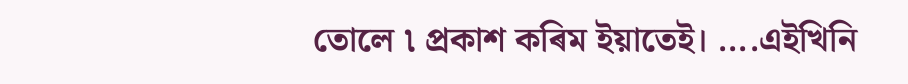তোলে ৷ প্ৰকাশ কৰিম ইয়াতেই। ….এইখিনি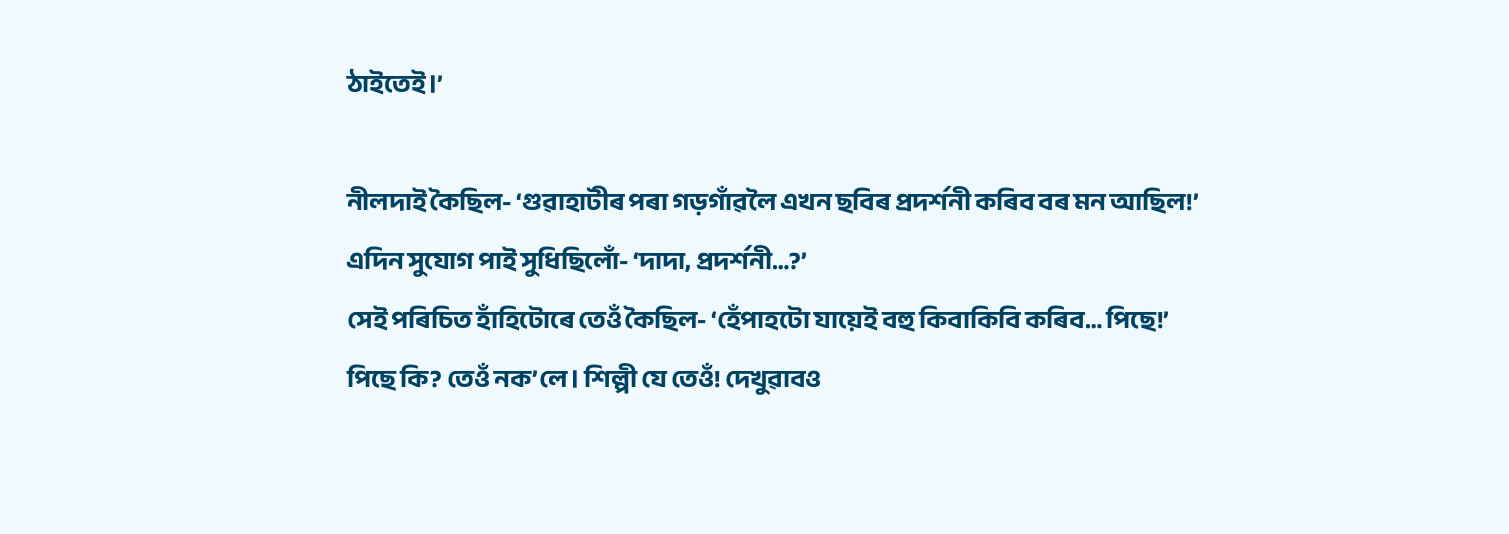ঠাইতেই।’

নীলদাই কৈছিল- ‘গুৱাহাটীৰ পৰা গড়গাঁৱলৈ এখন ছবিৰ প্ৰদৰ্শনী কৰিব বৰ মন আছিল!’
এদিন সুযোগ পাই সুধিছিলোঁ- ‘দাদা, প্রদর্শনী…?’
সেই পৰিচিত হাঁহিটোৰে তেওঁ কৈছিল- ‘হেঁপাহটো যায়েই বহু কিবাকিবি কৰিব… পিছে!’
পিছে কি? তেওঁ নক’লে। শিল্পী যে তেওঁ! দেখুৱাবও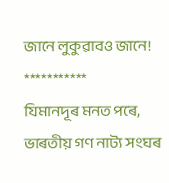জানে লুকুৱাবও জানে!
***********
যিমানদূৰ মনত পৰে, ভাৰতীয় গণ নাট্য সংঘৰ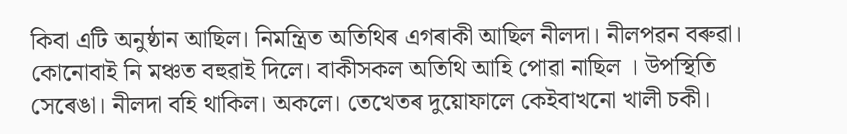কিবা এটি অনুষ্ঠান আছিল। নিমন্ত্রিত অতিথিৰ এগৰাকী আছিল নীলদা। নীলপৱন বৰুৱা। কোনোবাই নি মঞ্চত বহুৱাই দিলে। বাকীসকল অতিথি আহি পোৱা নাছিল । উপস্থিতি সেৰেঙা। নীলদা বহি থাকিল। অকলে। তেখেতৰ দুয়োফালে কেইবাখনো খালী চকী।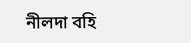নীলদা বহি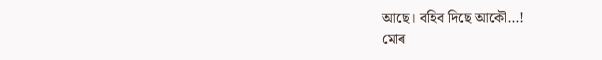আছে। বহিব দিছে আকৌ…!
মোৰ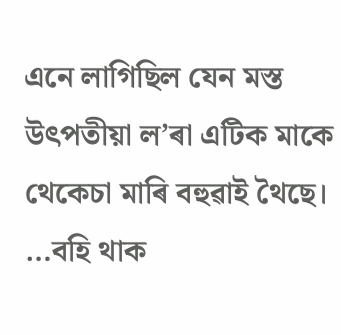এনে লাগিছিল যেন মস্ত উৎপতীয়া ল’ৰা এটিক মাকে থেকেচা মাৰি বহুৱাই থৈছে।
…বহি থাক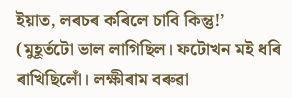ইয়াত, লৰচৰ কৰিলে চাবি কিন্তু!’
(মুহূৰ্তটো ভাল লাগিছিল। ফটোখন মই ধৰি ৰাখিছিলোঁ। লক্ষীৰাম বৰুৱা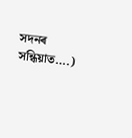সদনৰ সন্ধিয়াত….)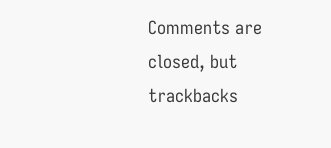Comments are closed, but trackbacks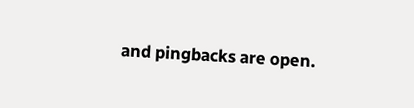and pingbacks are open.